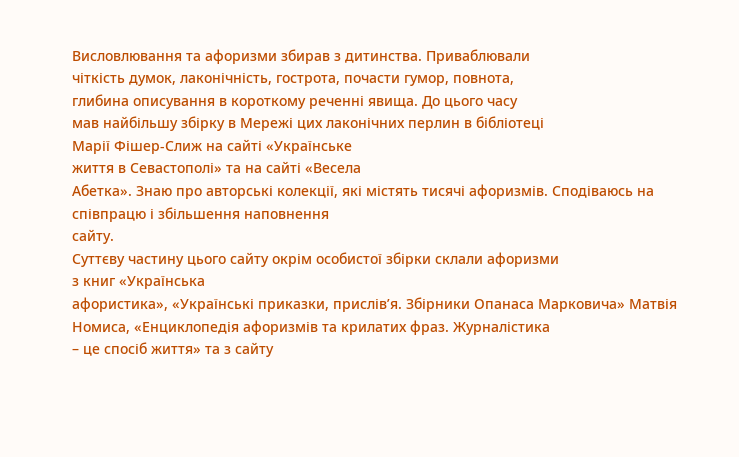Висловлювання та афоризми збирав з дитинства. Приваблювали
чіткість думок, лаконічність, гострота, почасти гумор, повнота,
глибина описування в короткому реченні явища. До цього часу
мав найбільшу збірку в Мережі цих лаконічних перлин в бібліотеці
Марії Фішер-Слиж на сайті «Українське
життя в Севастополі» та на сайті «Весела
Абетка». Знаю про авторські колекції, які містять тисячі афоризмів. Сподіваюсь на співпрацю і збільшення наповнення
сайту.
Суттєву частину цього сайту окрім особистої збірки склали афоризми
з книг «Українська
афористика», «Українські приказки, прислів’я. Збірники Опанаса Марковича» Матвія Номиса, «Енциклопедія афоризмів та крилатих фраз. Журналістика
– це спосіб життя» та з сайту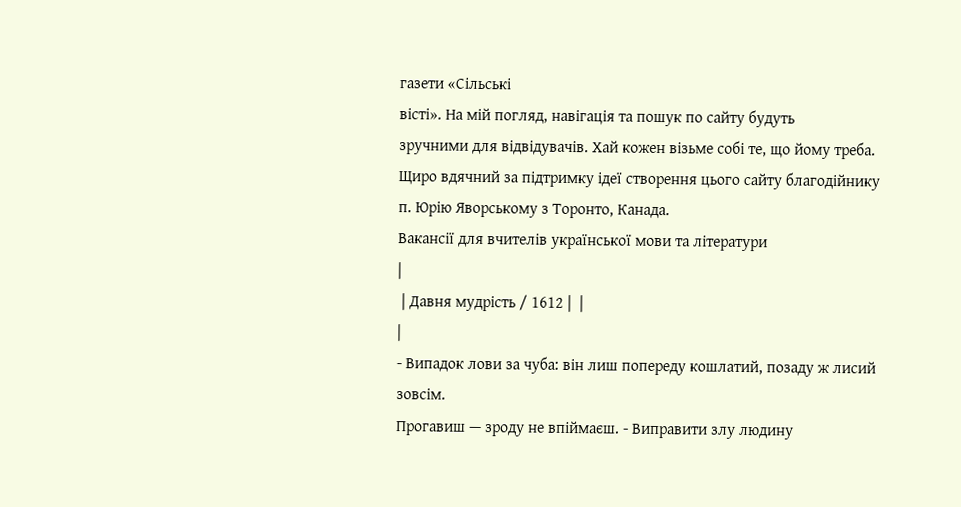газети «Сільські
вісті». На мій погляд, навігація та пошук по сайту будуть
зручними для відвідувачів. Хай кожен візьме собі те, що йому треба.
Щиро вдячний за підтримку ідеї створення цього сайту благодійнику
п. Юрію Яворському з Торонто, Канада.
Вакансії для вчителів української мови та літератури
|
 | Давня мудрість / 1612 |  |
|
- Випадок лови за чуба: він лиш попереду кошлатий, позаду ж лисий зовсім.
Прогавиш — зроду не впіймаєш. - Виправити злу людину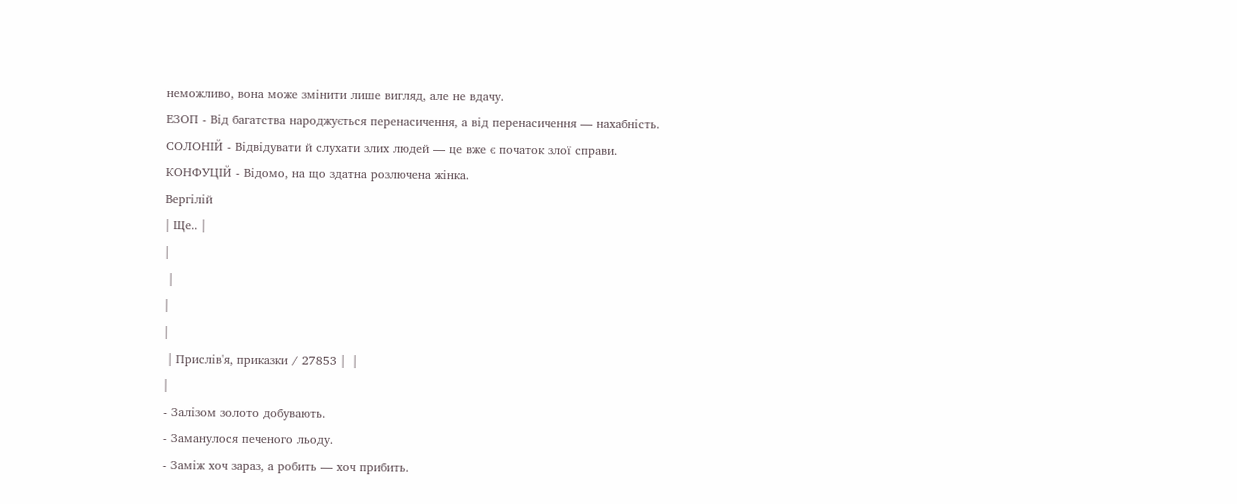неможливо, вона може змінити лише вигляд, але не вдачу.
ЕЗОП - Від багатства народжується перенасичення, а від перенасичення — нахабність.
СОЛОНІЙ - Відвідувати й слухати злих людей — це вже є початок злої справи.
КОНФУЦІЙ - Відомо, на що здатна розлючена жінка.
Вергілій
| Ще.. |
|
 |
|
|
 | Прислів'я, приказки / 27853 |  |
|
- Залізом золото добувають.
- Заманулося печеного льоду.
- Заміж хоч зараз, а робить — хоч прибить.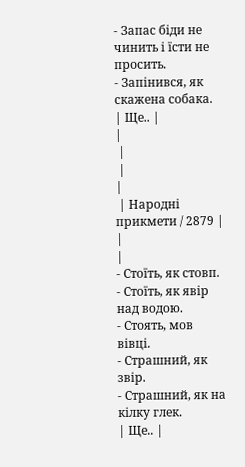- Запас біди не чинить і їсти не просить.
- Запінився, як скажена собака.
| Ще.. |
|
 |
 |
|
 | Народні прикмети / 2879 |  |
|
- Стоїть, як стовп.
- Стоїть, як явір над водою.
- Стоять, мов вівці.
- Страшний, як звір.
- Страшний, як на кілку глек.
| Ще.. |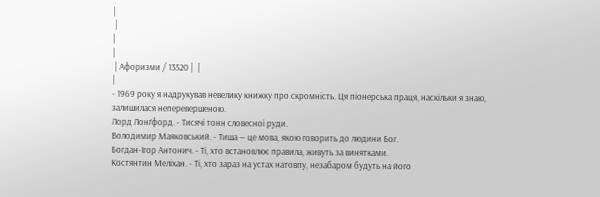|
 |
|
|
 | Афоризми / 13520 |  |
|
- 1969 року я надрукував невелику книжку про скромність. Ця піонерська праця, наскільки я знаю, залишилася неперевершеною.
Лорд Лонґфорд. - Тисячі тонн словесної руди.
Володимир Маяковський. - Тиша — це мова, якою говорить до людини Бог.
Богдан-Ігор Антонич. - Ті, хто встановлює правила, живуть за винятками.
Костянтин Меліхан. - Ті, хто зараз на устах натовпу, незабаром будуть на його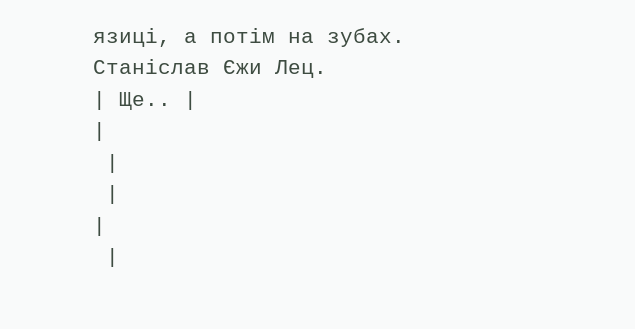язиці, а потім на зубах.
Станіслав Єжи Лец.
| Ще.. |
|
 |
 |
|
 |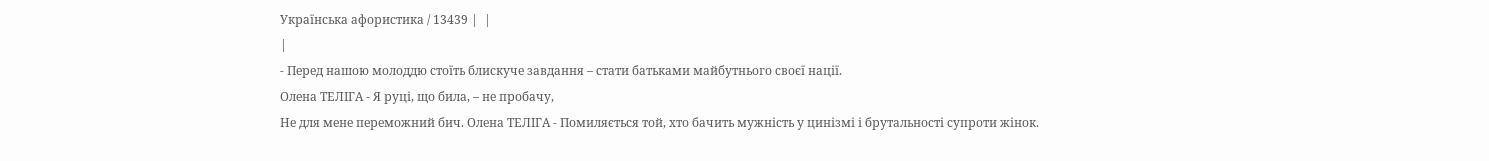Українська афористика / 13439 |  |
|
- Перед нашою молоддю стоїть блискуче завдання – стати батьками майбутнього своєї нації.
Олена ТЕЛІГА - Я руці, що била, – не пробачу,
Не для мене переможний бич. Олена ТЕЛІГА - Помиляється той, хто бачить мужність у цинізмі і брутальності супроти жінок.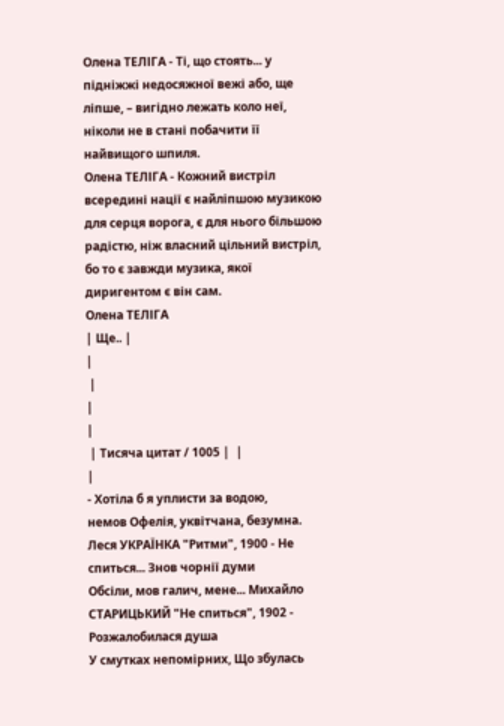Олена ТЕЛІГА - Ті, що стоять... у підніжжі недосяжної вежі або, ще ліпше, – вигідно лежать коло неї, ніколи не в стані побачити її найвищого шпиля.
Олена ТЕЛІГА - Кожний вистріл всередині нації є найліпшою музикою для серця ворога, є для нього більшою радістю, ніж власний цільний вистріл, бо то є завжди музика, якої диригентом є він сам.
Олена ТЕЛІГА
| Ще.. |
|
 |
|
|
 | Тисяча цитат / 1005 |  |
|
- Хотіла б я уплисти за водою,
немов Офелія, уквітчана, безумна. Леся УКРАЇНКА "Ритми", 1900 - Не спиться... Знов чорнії думи
Обсіли, мов галич, мене... Михайло СТАРИЦЬКИЙ "Не спиться", 1902 - Розжалобилася душа
У смутках непомірних, Що збулась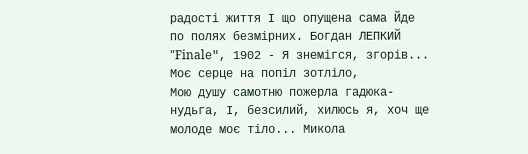радості життя І що опущена сама Йде по полях безмірних. Богдан ЛЕПКИЙ "Finalе", 1902 - Я знемігся, згорів... Моє серце на попіл зотліло,
Мою душу самотню пожерла гадюка-нудьга, І, безсилий, хилюсь я, хоч ще молоде моє тіло... Микола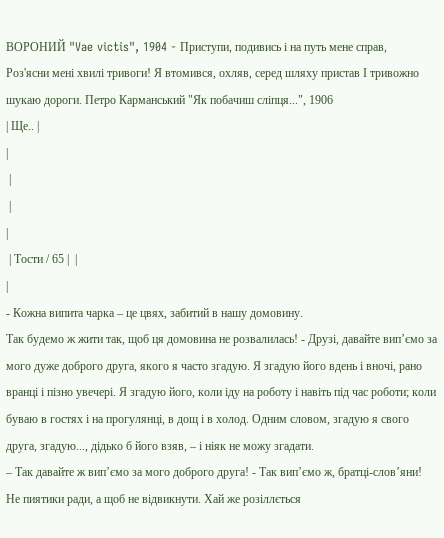ВОРОНИЙ "Vae victis", 1904 - Приступи, подивись і на путь мене справ,
Роз'ясни мені хвилі тривоги! Я втомився, охляв, серед шляху пристав І тривожно шукаю дороги. Петро Карманський "Як побачиш сліпця...", 1906
| Ще.. |
|
 |
 |
|
 | Тости / 65 |  |
|
- Кожна випита чарка – це цвях, забитий в нашу домовину.
Так будемо ж жити так, щоб ця домовина не розвалилась! - Друзі, давайте вип’ємо за мого дуже доброго друга, якого я часто згадую. Я згадую його вдень і вночi, рано вранцi і пізно увечерi. Я згадую його, коли іду на роботу і навiть пiд час роботи; коли буваю в гостях і на прогулянці, в дощ і в холод. Одним словом, згадую я свого друга, згадую..., дiдько б його взяв, – і ніяк не можу згадати.
– Так давайте ж вип’ємо за мого доброго друга! - Так вип’ємо ж, братцi-слов’яни! Не пиятики ради, а щоб не вiдвикнути. Хай же розіллється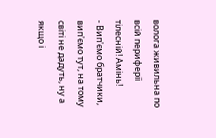волога живильна по всiй периферiї тiлеснiй! Амiнь!
- Вип'ємо братчики, вип'ємо тут, на тому світі не дадуть, ну а якщо і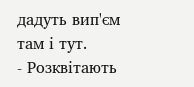дадуть вип'єм там і тут.
- Розквітають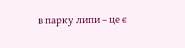в парку липи – це є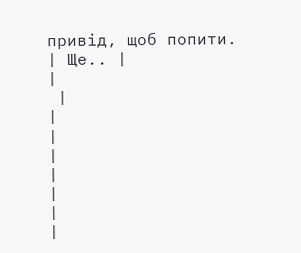привід, щоб попити.
| Ще.. |
|
 |
|
|
|
|
|
|
|